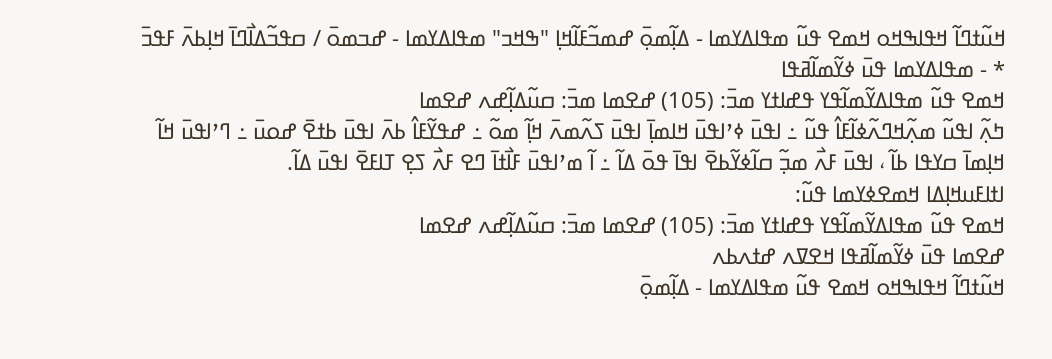ߞߎ߬ߙߣߊ߬ ߞߟߊߒߞߋ ߞߘߐ ߟߎ߬ ߘߟߊߡߌߘߊ - ߡߊ߲߬ߘߋ߲߫ ߝߘߏ߬ߓߊ߬ߞߊ߲ "ߒߞߏ" ߘߟߊߡߌߘߊ - ߝߏߘߋ߫ / ߛߟߏ߬ߡߊ߯ߣߊ߫ ߞߊ߲ߕߍ߫ ߓߟߏ߫ * - ߘߟߊߡߌߘߊ ߟߎ߫ ߦߌ߬ߘߊ߬ߥߟߊ
ߞߘߐ ߟߎ߬ ߘߟߊߡߌ߬ߘߊ߬ߟߌ ߟߝߊߙߌ ߘߏ߫: (105) ߝߐߘߊ ߘߏ߫: ߛߎ߬ߡߊ߲߬ߝߍ ߝߐߘߊ
ߤߍ߲߬ ߊߟߎ߬ ߘߍ߲߬ߞߣߍ߬ߦߊ߬ߓߊ߮ ߟߎ߬ ߸ ߊߟߎ߫ ߦߴߊߟߎ߫ ߞߊߘߊ߲߫ ߊߟߎ߫ ߖߍ߬ߘߍ߫ ߞߊ߲߬ ߘߋ߬ ߸ ߝߟߌ߬ߓߊ߮ ߕߍ߫ ߊߟߎ߫ ߕߙߐ߫ ߝߋߎ߫ ߸ ߣߴߊߟߎ߫ ߞߊ߬ ߞߊ߲ߘߊ߫ ߛߌߟߊ ߕߊ߬ ، ߊߟߎ߫ ߓߍ߯ ߘߏ߲߬ ߛߊ߬ߦߌ߬ߕߐ߫ ߊߟߊ߫ ߟߋ߫ ߡߊ߬ ߸ ߊ߬ ߘߴߊߟߎ߫ ߓߊ߯ߙߊ߫ ߣߐ ߓߍ߯ ߖߐ߲ ߠߊߓߐ߫ ߊߟߎ߫ ߡߊ߬.
ߊߙߊߓߎߞߊ߲ߡߊ ߞߘߐߦߌߘߊ ߟߎ߬:
ߞߘߐ ߟߎ߬ ߘߟߊߡߌ߬ߘߊ߬ߟߌ ߟߝߊߙߌ ߘߏ߫: (105) ߝߐߘߊ ߘߏ߫: ߛߎ߬ߡߊ߲߬ߝߍ ߝߐߘߊ
ߝߐߘߊ ߟߎ߫ ߦߌ߬ߘߊ߬ߥߟߊ ߞߐߜߍ ߝߙߍߕߍ
ߞߎ߬ߙߣߊ߬ ߞߟߊߒߞߋ ߞߘߐ ߟߎ߬ ߘߟߊߡߌߘߊ - ߡߊ߲߬ߘߋ߲߫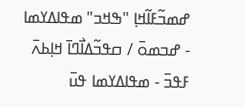ߝߘߏ߬ߓߊ߬ߞߊ߲ "ߒߞߏ" ߘߟߊߡߌߘߊ - ߝߏߘߋ߫ / ߛߟߏ߬ߡߊ߯ߣߊ߫ ߞߊ߲ߕߍ߫ ߓߟߏ߫ - ߘߟߊߡߌߘߊ ߟߎ߫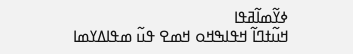ߦߌ߬ߘߊ߬ߥߟߊ
ߞߎ߬ߙߣߊ߬ ߞߟߊߒߞߋ ߞߘߐ ߟߎ߬ ߘߟߊߡߌߘߊ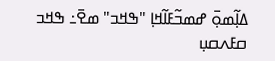ߡߊ߲߬ߘߋ߲߫ ߝߘߏ߬ߓߊ߬ߞߊ߲ "ߒߞߏ" ߘߐ߫߸ ߒߞߏ ߛߓߍߛߎ߲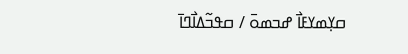ߛߌ߲ߘߌߓߊ߯ ߝߏߘߋ߫ / ߛߟߏ߬ߡߊ߯ߣߊ߫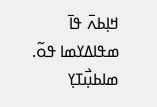ߞߊ߲ߕߍ߫ ߟߊ߫ ߘߟߊߡߌߘߊ ߟߋ߬.
ߘߊߕߎ߲߯ߠߌ߲